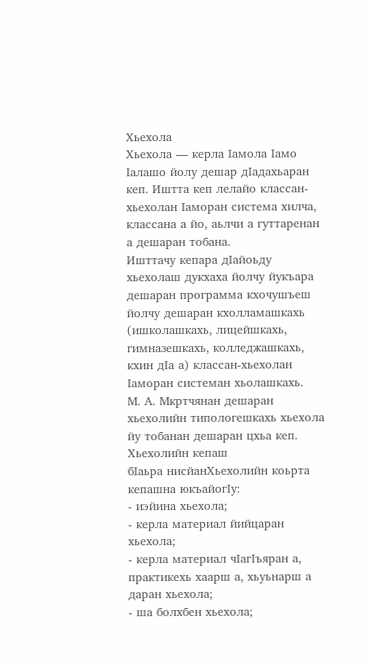Хьехола
Хьехола — керла Ӏамола Ӏамо Ӏалашо йолу дешар дӀадахьаран кеп. Иштта кеп лелайо классан-хьехолан Ӏаморан система хилча, классана а йо, аьлчи а гуттаренан а дешаран тобана.
Ишттачу кепара дӀайоьду хьехолаш дукхаха йолчу йукъара дешаран программа кхочушъеш йолчу дешаран кхолламашкахь (ишколашкахь, лицейшкахь, гимназешкахь, колледжашкахь, кхин дӀа а) классан-хьехолан Ӏаморан системан хьолашкахь.
М. А. Мкртчянан дешаран хьехолийн типологешкахь хьехола йу тобанан дешаран цхьа кеп.
Хьехолийн кепаш
бӀаьра нисйанХьехолийн коьрта кепашна юкъайогӀу:
- иэйина хьехола;
- керла материал йийцаран хьехола;
- керла материал чӀагӀъяран а, практикехь хаарш а, хьуьнарш а даран хьехола;
- ша болхбен хьехола;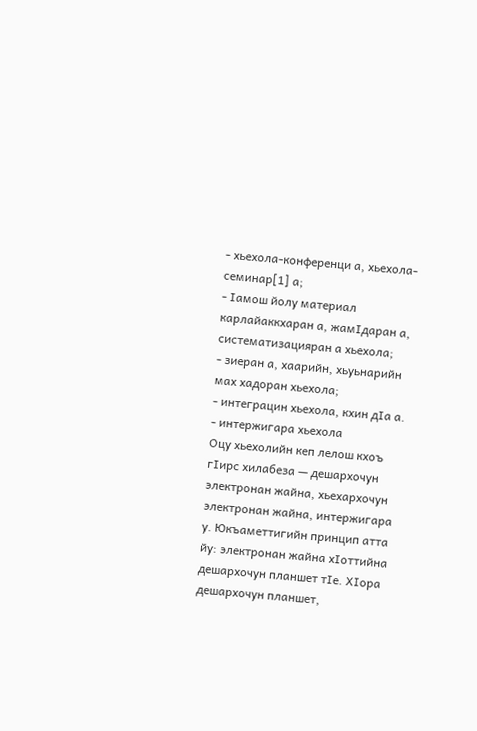- хьехола-конференци а, хьехола-семинар[1] а;
- Ӏамош йолу материал карлайаккхаран а, жамӀдаран а, систематизацияран а хьехола;
- зиеран а, хаарийн, хьуьнарийн мах хадоран хьехола;
- интеграцин хьехола, кхин дӀа а.
- интержигара хьехола
Оцу хьехолийн кеп лелош кхоъ гӀирс хилабеза — дешархочун электронан жайна, хьехархочун электронан жайна, интержигара у. Юкъаметтигийн принцип атта йу: электронан жайна хӀоттийна дешархочун планшет тӀе. ХӀора дешархочун планшет,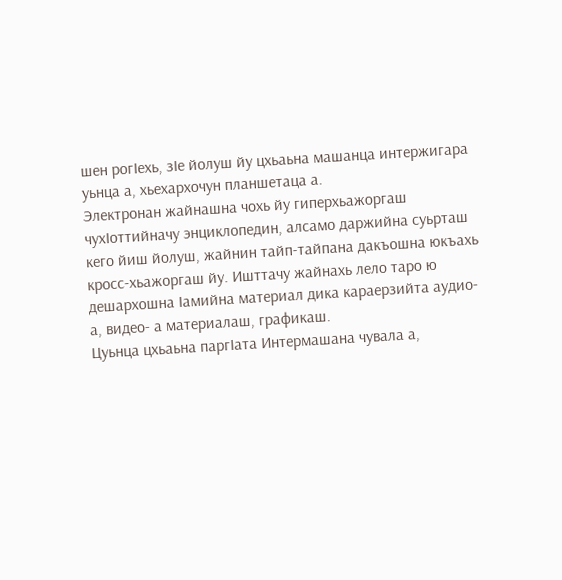шен рогӀехь, зӀе йолуш йу цхьаьна машанца интержигара уьнца а, хьехархочун планшетаца а.
Электронан жайнашна чохь йу гиперхьажоргаш чухӀоттийначу энциклопедин, алсамо даржийна суьрташ кего йиш йолуш, жайнин тайп-тайпана дакъошна юкъахь кросс-хьажоргаш йу. Ишттачу жайнахь лело таро ю дешархошна Ӏамийна материал дика караерзийта аудио- а, видео- а материалаш, графикаш.
Цуьнца цхьаьна паргӀата Интермашана чувала а,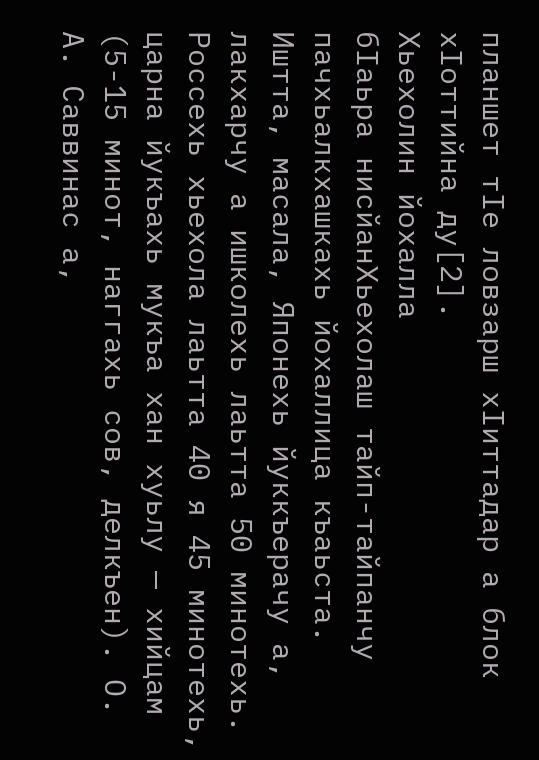планшет тӀе ловзарш хӀиттадар а блок хӀоттийна ду[2].
Хьехолин йохалла
бӀаьра нисйанХьехолаш тайп-тайпанчу пачхьалкхашкахь йохаллица къаьста. Иштта, масала, Японехь йуккъерачу а, лакхарчу а ишколехь лаьтта 50 минотехь.
Россехь хьехола лаьтта 40 я 45 минотехь, царна йукъахь мукъа хан хуьлу — хийцам (5-15 минот, наггахь сов, делкъен). О. А. Саввинас а,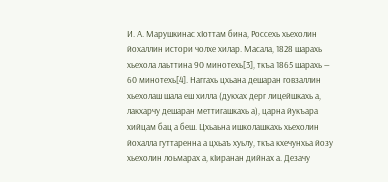И. А. Марушкинас хӀоттам бина, Россехь хьехолин йохаллин истори чолхе хилар. Масала, 1828 шарахь хьехола лаьттина 90 минотехь[3], ткъа 1865 шарахь — 60 минотехь[4]. Наггахь цхьана дешаран говзаллин хьехолаш шала еш хилла (дукхах дерг лицейшкахь а, лакхарчу дешаран меттигашкахь а), царна йукъара хийцам бац а беш. Цхьаьна ишколашкахь хьехолин йохалла гуттаренна а цхьаъ хуьлу, ткъа кхечунхьа йозу хьехолин лоьмарах а, кӀиранан дийнах а. Дезачу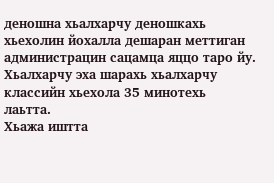деношна хьалхарчу деношкахь хьехолин йохалла дешаран меттиган администрацин сацамца яццо таро йу. Хьалхарчу эха шарахь хьалхарчу классийн хьехола 35 минотехь лаьтта.
Хьажа иштта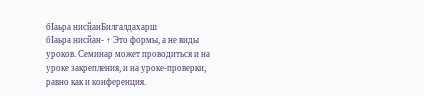бӀаьра нисйанБилгалдахарш
бӀаьра нисйан- ↑ Это формы, а не виды уроков. Семинар может проводиться и на уроке закрепления, и на уроке-проверки, равно как и конференция.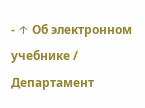- ↑ Об электронном учебнике / Департамент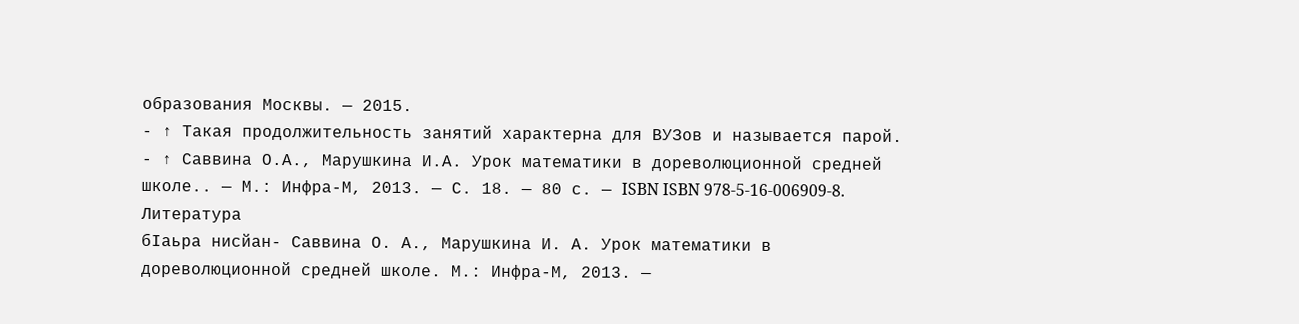образования Москвы. — 2015.
- ↑ Такая продолжительность занятий характерна для ВУЗов и называется парой.
- ↑ Саввина О.А., Марушкина И.А. Урок математики в дореволюционной средней школе.. — М.: Инфра-М, 2013. — С. 18. — 80 с. — ISBN ISBN 978-5-16-006909-8.
Литература
бӀаьра нисйан- Саввина О. А., Марушкина И. А. Урок математики в дореволюционной средней школе. М.: Инфра-М, 2013. —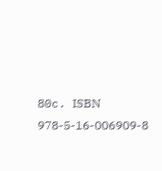80с. ISBN 978-5-16-006909-8